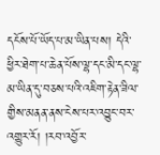དངོས་པོ་ཡོད་པ་མ་ཡིན་པས། དེའི་ཕྱིར་ཐེག་པ་ཆེན་པོས་ལྷ་དང་མི་དང་ལྷ་མ་ཡིན་དུ་བཅས་པའི་འཇིག་རྟེན་ཟིལ་གྱིས་མནན་ནས་ངེས་པར་འབྱུང་བར་འགྱུར་རོ། །རབ་འབྱོར་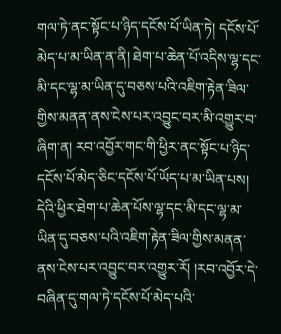གལ་ཏེ་ནང་སྟོང་པ་ཉིད་དངོས་པོ་ཡིན་ཏེ། དངོས་པོ་མེད་པ་མ་ཡིན་ན་ནི། ཐེག་པ་ཆེན་པོ་འདིས་ལྷ་དང་མི་དང་ལྷ་མ་ཡིན་དུ་བཅས་པའི་འཇིག་རྟེན་ཟིལ་གྱིས་མནན་ནས་ངེས་པར་འབྱུང་བར་མི་འགྱུར་བ་ཞིག་ན། རབ་འབྱོར་གང་གི་ཕྱིར་ནང་སྟོང་པ་ཉིད་དངོས་པོ་མེད་ཅིང་དངོས་པོ་ཡོད་པ་མ་ཡིན་པས། དེའི་ཕྱིར་ཐེག་པ་ཆེན་པོས་ལྷ་དང་མི་དང་ལྷ་མ་ཡིན་དུ་བཅས་པའི་འཇིག་རྟེན་ཟིལ་གྱིས་མནན་ནས་ངེས་པར་འབྱུང་བར་འགྱུར་རོ། །རབ་འབྱོར་དེ་བཞིན་དུ་གལ་ཏེ་དངོས་པོ་མེད་པའི་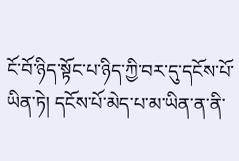ངོ་བོ་ཉིད་སྟོང་པ་ཉིད་ཀྱི་བར་དུ་དངོས་པོ་ཡིན་ཏེ། དངོས་པོ་མེད་པ་མ་ཡིན་ན་ནི་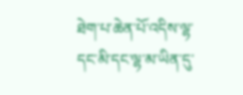ཐེག་པ་ཆེན་པོ་འདིས་ལྷ་དང་མི་དང་ལྷ་མ་ཡིན་དུ་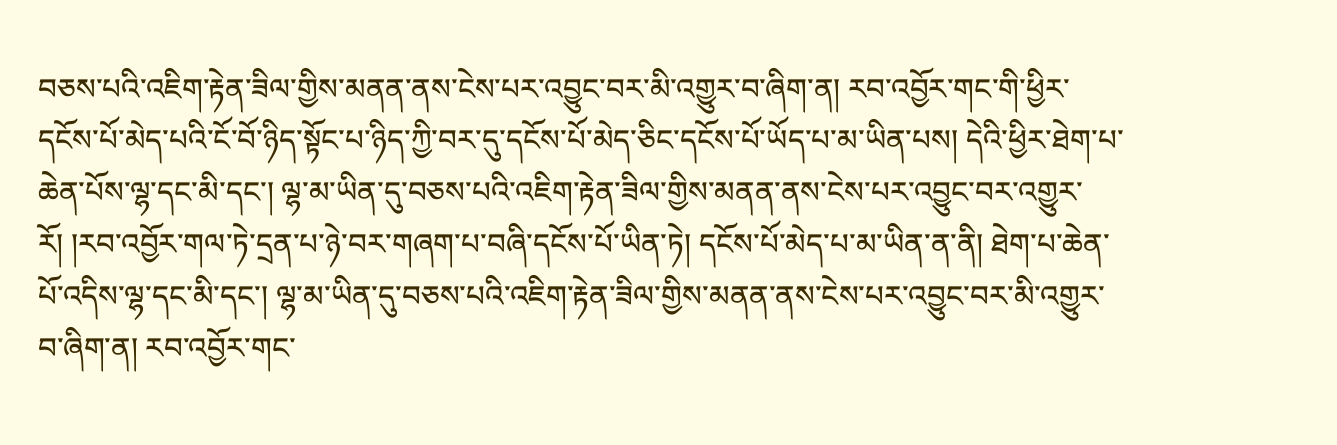བཅས་པའི་འཇིག་རྟེན་ཟིལ་གྱིས་མནན་ནས་ངེས་པར་འབྱུང་བར་མི་འགྱུར་བ་ཞིག་ན། རབ་འབྱོར་གང་གི་ཕྱིར་དངོས་པོ་མེད་པའི་ངོ་བོ་ཉིད་སྟོང་པ་ཉིད་ཀྱི་བར་དུ་དངོས་པོ་མེད་ཅིང་དངོས་པོ་ཡོད་པ་མ་ཡིན་པས། དེའི་ཕྱིར་ཐེག་པ་ཆེན་པོས་ལྷ་དང་མི་དང་། ལྷ་མ་ཡིན་དུ་བཅས་པའི་འཇིག་རྟེན་ཟིལ་གྱིས་མནན་ནས་ངེས་པར་འབྱུང་བར་འགྱུར་རོ། །རབ་འབྱོར་གལ་ཏེ་དྲན་པ་ཉེ་བར་གཞག་པ་བཞི་དངོས་པོ་ཡིན་ཏེ། དངོས་པོ་མེད་པ་མ་ཡིན་ན་ནི། ཐེག་པ་ཆེན་པོ་འདིས་ལྷ་དང་མི་དང་། ལྷ་མ་ཡིན་དུ་བཅས་པའི་འཇིག་རྟེན་ཟིལ་གྱིས་མནན་ནས་ངེས་པར་འབྱུང་བར་མི་འགྱུར་བ་ཞིག་ན། རབ་འབྱོར་གང་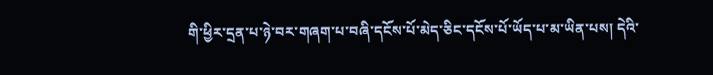གི་ཕྱིར་དྲན་པ་ཉེ་བར་གཞག་པ་བཞི་དངོས་པོ་མེད་ཅིང་དངོས་པོ་ཡོད་པ་མ་ཡིན་པས། དེའི་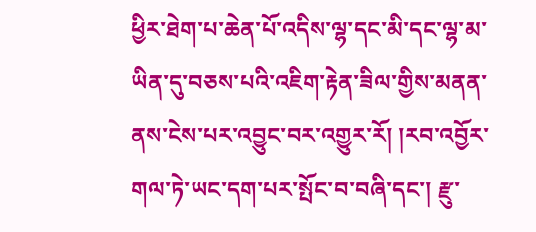ཕྱིར་ཐེག་པ་ཆེན་པོ་འདིས་ལྷ་དང་མི་དང་ལྷ་མ་ཡིན་དུ་བཅས་པའི་འཇིག་རྟེན་ཟིལ་གྱིས་མནན་ནས་ངེས་པར་འབྱུང་བར་འགྱུར་རོ། །རབ་འབྱོར་གལ་ཏེ་ཡང་དག་པར་སྤོང་བ་བཞི་དང་། རྫུ་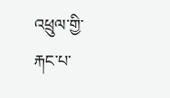འཕྲུལ་གྱི་རྐང་པ་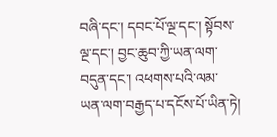བཞི་དང་། དབང་པོ་ལྔ་དང་། སྟོབས་ལྔ་དང་། བྱང་ཆུབ་ཀྱི་ཡན་ལག་བདུན་དང་། འཕགས་པའི་ལམ་ཡན་ལག་བརྒྱད་པ་དངོས་པོ་ཡིན་ཏེ།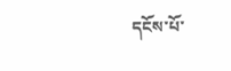དངོས་པོ་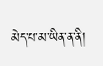མེད་པ་མ་ཡིན་ན་ནི།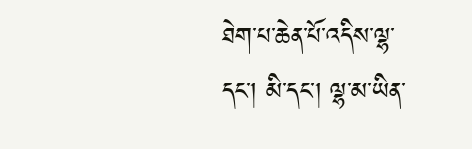ཐེག་པ་ཆེན་པོ་འདིས་ལྷ་དང་། མི་དང་། ལྷ་མ་ཡིན་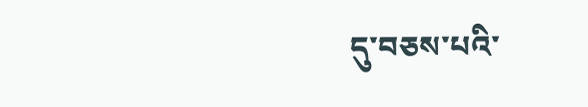དུ་བཅས་པའི་